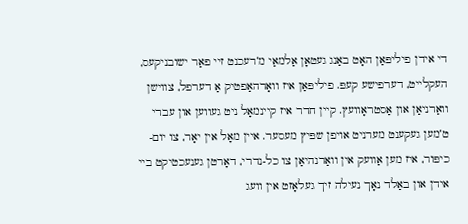די אידן פיליפּאַן האָט באַנג געטאָן אַלמאַי מ’רעכנט זיי פאַר ישובניקעס, העקלייט, דערפישע קעפּ. פיליפּאַן איז וואָרהאַפטיק אַ דערפל, צווישן וואַרניאַן און אַסטראָוועץ. קיין חדר איז קיינמאָל ניט געווען און עברי ט’מען געקענט מערניט אויפן שפּיץ מעסער. איין מאָל אין יאָר, צו יום-כיפּור, איז מען אַוועק אין וואַרנהיאַן צו כל-נדרי, דאָרטן גענעכטיקט ביי אידן און באַלד נאָך נעילה זיך געלאָזט אין וועג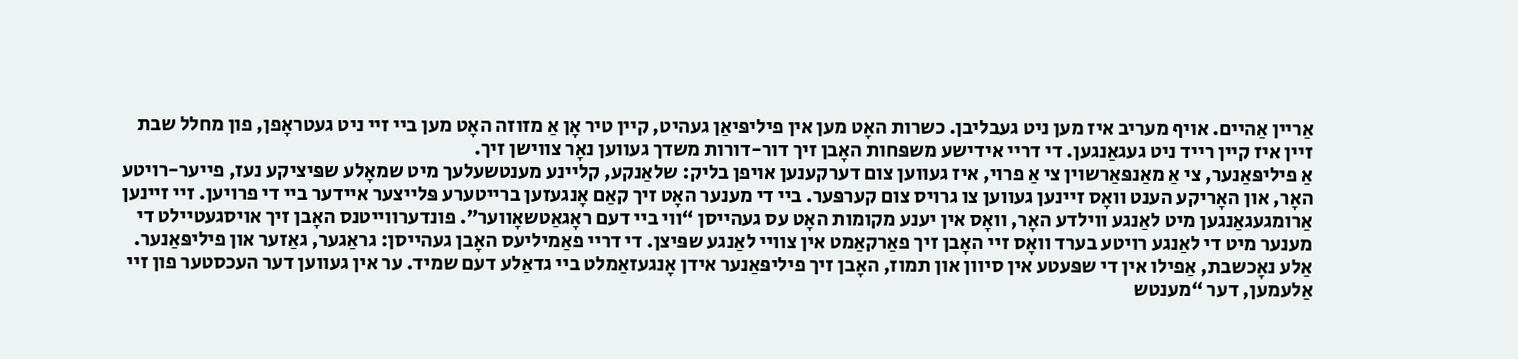אַריין אַהיים. אויף מעריב איז מען ניט געבליבן. כשרות האָט מען אין פיליפּיאַן געהיט, קיין טיר אָן אַ מזוזה האָט מען ביי זיי ניט געטראָפן, פון מחלל שבת זיין איז קיין רייד ניט געגאַנגען. די דריי אידישע משפּחות האָבן זיך דור-דורות משדך געווען נאָר צווישן זיך.
אַ פיליפּאַנער, צי אַ מאַנפּאַרשוין צי אַ פרוי, איז געווען צום דערקענען אויפן בליק: שלאַנקע, קליינע מענטשעלעך מיט שמאָלע שפּיציקע נעז, פייער-רויטע האָר, און האָריקע הענט וואָס זיינען געווען צו גרויס צום קערפּער. ביי די מענער האָט זיך קאַם אָנגעזען ברייטערע פּלייצער איידער ביי די פרויען. זיי זיינען אַרומגעגאַנגען מיט לאַנגע ווילדע האָר, וואָס אין יענע מקומות האָט עס געהייסן “ווי ביי דעם ראָגאַטשאָווער”. פונדערווייטנס האָבן זיך אויסגעטיילט די מענער מיט די לאַנגע רויטע בערד וואָס זיי האָבן זיך פאַרקאַמט אין צוויי לאַנגע שפּיצן. די דריי פאַמיליעס האָבן געהייסן: גראַגער, גאַזער און פיליפּאַנער.
אַלע נאָכשבת, אַפילו אין די שפּעטע אין סיוון און תמוז, האָבן זיך פיליפּאַנער אידן אָנגעזאַמלט ביי גדאַלע דעם שמיד. ער אין געווען דער העכסטער פון זיי אַלעמען, דער “מענטש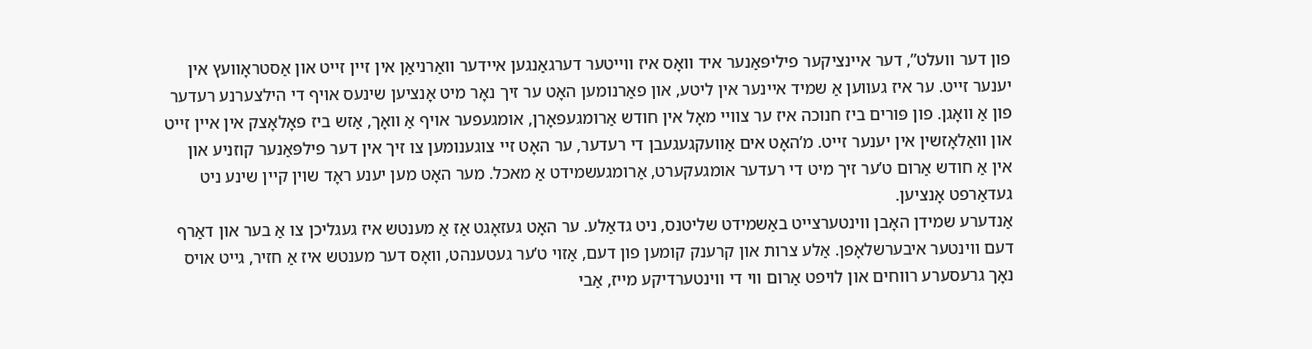פון דער וועלט”, דער איינציקער פיליפּאַנער איד וואָס איז ווייטער דערגאַנגען איידער וואַרניאַן אין זיין זייט און אַסטראָוועץ אין יענער זייט. ער איז געווען אַ שמיד איינער אין ליטע, און פאַרנומען האָט ער זיך נאָר מיט אָנציען שינעס אויף די הילצערנע רעדער פון אַ וואָגן. פון פּורים ביז חנוכה איז ער צוויי מאָל אין חודש אַרומגעפאָרן, אומגעפער אויף אַ וואָך, אַזש ביז פּאָלאָצק אין איין זייט און וואַלאָזשין אין יענער זייט. מ’האָט אים אַוועקגעגעבן די רעדער, ער האָט זיי צוגענומען צו זיך אין דער פילפּאַנער קוזניע און אין אַ חודש אַרום ט’ער זיך מיט די רעדער אומגעקערט, אַרומגעשמידט אַ מאכל. מער האָט מען יענע ראָד שוין קיין שינע ניט געדאַרפט אָנציען.
אַנדערע שמידן האָבן ווינטערצייט באַשמידט שליטנס, ניט גדאַלע. ער האָט געזאָגט אַז אַ מענטש איז געגליכן צו אַ בער און דאַרף דעם ווינטער איבערשלאָפן. אַלע צרות און קרענק קומען פון דעם, אַזוי ט’ער געטענהט, וואָס דער מענטש איז אַ חזיר, גייט אויס נאָך גרעסערע רווחים און לויפט אַרום ווי די ווינטערדיקע מייז, אַבי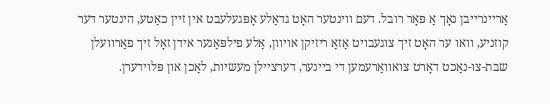אַריינרייבן נאָך אַ פּאָר רובל. דעם ווינטער האָט גדאַלע אָפּגעלעבט אין זיין כאַטע, הינטער דער קוזניע, וואו ער האָט זיך צוגעבויט אַזאַ ריזיקן אויוון, אַלע פילפּאַנער אידן זאָל זיך פאַרוועלן שבת-צו-נאַכט דאָרט צואוואַרעמען די ביינער, דערציילן מעשיות, לאַכן און פּלוידערן.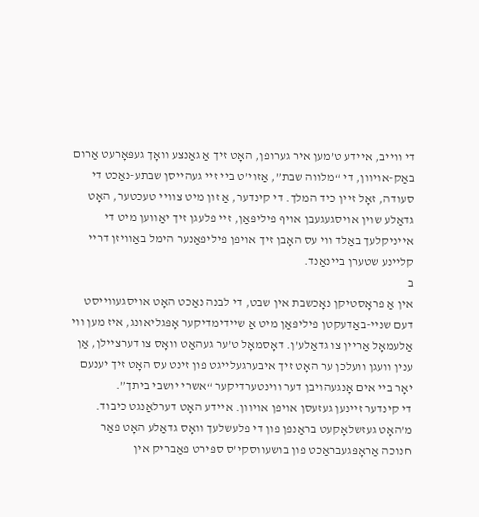די ווייב, איידע ט’מען איר גערופן, האָט זיך אַ גאַנצע וואָך געפּאָרעט אַרום באַק-אויוון, די “מלווה שבת”, אַזוי’ט ביי זיי געהייסן שבתע-נאַכט די סעודה, זאָל זיין כיד המלך. די קינדער, אַ זון מיט צוויי טעכטער, האָט גדאַלע שוין אויסגעגעבן אויף פיליפּאַן, זיי פלעגן זיך יאַווען מיט די אייניקלעך באַלד ווי עס האָבן זיך אויפן פיליפּאַנער הימל באַוויזן דריי קליינע שטערן ביינאַנד.
ב
אין אַ פראָסטיקן נאָכשבת אין שבט, די לבנה נאַכט האָט אויסגעווייסט דעם שניי-באַדעקטן פיליפּאַן מיט אַ שיידימדיקער אָפּגליאונג, איז מען ווי אַלעמאָל אַריין צו גדאַלע’ן. דאָסמאָל ט’ער געהאַט וואָס צו דערציילן, אַן ענין וועגן וועלכן ער האָט זיך איבערגעלייגט פון זינט עס האָט זיך יענעם יאָר ביי אים אָנגעהויבן דער ווינטערדיקער “אשרי יושבי ביתך”.
די קינדער זיינען געזעסן אויפן אויוון. איידע האָט דערלאַנגט כיבוד. מ’האָט געזשלאָקעט בראַנפן פון די פלעשלעך וואָס גדאַלע האָט פאַר חנוכה אַראָפּגעבראַכט פון בושעווסקי’ס ספּירט פאַבריק אין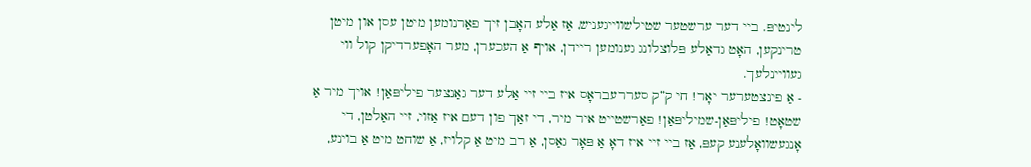לינטיפּ. ביי דער ערשטער שטילשווייגעניש, אַז אַלע האָבן זיך פאַרנומען מיטן עסן און מיטן טרינקען, האָט גדאַלע פּלוצלונג גענומען ריידן, אויף אַ העכערן, מער האָפערדיקן קול ווי געוויינלעך.
- אַ פינצטערער יאָר! חי ק”ק סעררעבראָס איז ביי זיי אַלע דער גאַנצער פיליפּאַן! אויך מיר אַ שטאָט! פיליפּאַן-שמיליפּאַן! פאַרשטייט איר מיר, די זאַך פון דעם איז אַזוי, זיי האַלטן, די אָנגעשוואָלענע קעפּ, אַז ביי זיי איז דאָ אַ פּאָר גאַסן, אַ רב מיט אַ קלויז, אַ שוחט מיט אַ בוינע,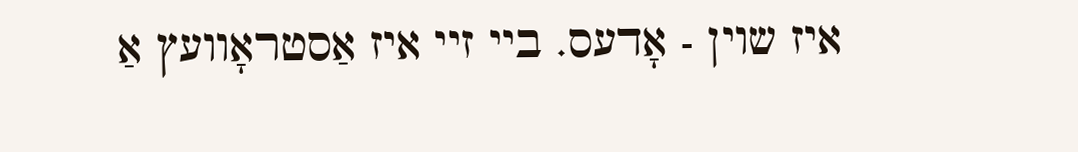איז שוין - אָדעס. ביי זיי איז אַסטראָוועץ אַ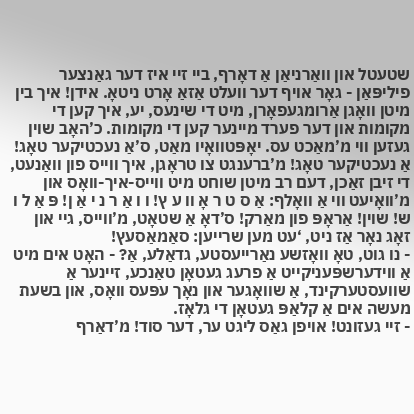שטעטל און וואַרניאַן אַ דאָרף, ביי זיי איז דער גאַנצער פיליפּאַן - גאָר אויף דער וועלט אַזאַ אָרט ניטאָ. אידן! איך בין מיטן וואָגן אַרומגעפאָרן, מיט די שינעס, יע, איך קען די מקומות און דער פערד מיינער קען די מקומות. כ’האָב שוין געזען ווי מ’מאַכט עס. יאָפּטוואָיו מאַט, ס’אַ נעכטיקער טאָג! אַ נעכטיקער טאָג! מ’ברענגט צו טראָגן, איך ווייס פון וואַנעט, די זיבן זאַכן, דעם רב מיטן שוחט מיט ווייס-איך-וואָס און מ’וואָיעט ווי אַ וואָלף: אַ ס ט ר אָ וו ע ץ! ו ו אַ ר נ י אַ ן! פּ אַ ל ו ש! שוין! אַראָפּ פון מאַרק! ס’דאָ אַ שטאָט, מ’ווייס, גיי און זאָג נאָר אַז ניט, ‘עט מען שרייען: סאַמאַסעץ!
- נו גוט, טאָ וואָזשע נאַרייעסטע, גדאַלע, אַ? - האָט אים מיט אַ ווידערשפּעניקייט אַ פרעג געטאָן טאַנכע, זיינער אַ שוועסטערקינד, אַ שוואָגער און נאָך עפּעס וואָס, און בשעת מעשה אים אַ קלאַפּ געטאָן די גלאָז.
- זיי געזונט! אויפן גאַס ליגט ער, דער סוד! מ’דאַרף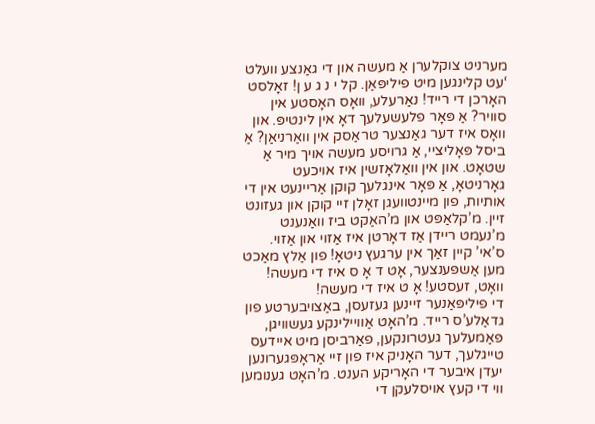מערניט צוקלערן אַ מעשה און די גאַנצע וועלט ‘עט קלינגען מיט פיליפּאַן. קל י נ ג ע ן! זאָלסט האָרכן די רייד! נאַרעלע, וואָס האָסטע אין סוויר? אַ פּאָר פלעשעלעך דאָ אין לינטיפּ. און וואָס איז דער גאַנצער טראַסק אין וואַרניאַן? אַ ביסל פּאָליציי, אַ גרויסע מעשה אויך מיר אַ שטאָט. און אין וואַלאָזשין איז אויכעט גאָרניטאָ, אַ פּאָר אינגלעך קוקן אַריינעט אין די אותיות, פון מיינטוועגן זאָלן זיי קוקן און געזונט זיין. מ’קלאַפּט און מ’האַקט ביז וואַנענט מ’נעמט ריידן אַז דאָרטן איז אַזוי און אַזוי. ס’אי’ קיין זאַך אין ערגעץ ניטאָ! פון אַלץ מאַכט מען אַשפּענצער, אָט ד אָ ס איז די מעשה! וואָט, זעסטע! אָ ט איז די מעשה!
די פיליפּאַנער זיינען געזעסן, באַצויבערטע פון גדאַלע’ס רייד. מ’האָט אַוויילינקע געשוויגן, פּאַמעלעך געטרונקען, פאַרביסן מיט איידעס טייגלעך, דער האָניק איז פון זיי אַראָפּגערונען יעדן איבער די האָריקע הענט. מ’האָט גענומען ווי די קעץ אויסלעקן די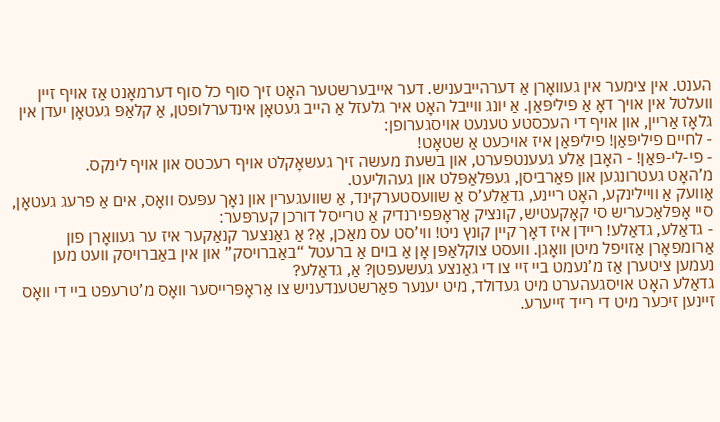הענט. אין צימער אין געוואָרן אַ דערהייבעניש. דער אייבערשטער האָט זיך סוף כל סוף דערמאָנט אַז אויף זיין וועלטל אין אויך דאָ אַ פיליפּאַן. אַ יונג ווייבל האָט איר גלעזל אַ הייב געטאָן אינדערלופטן, אַ קלאַפּ געטאָן יעדן אין גלאָז אַריין, און אויף די העכסטע טענעט אויסגערופן:
- לחיים פיליפּאַן! פיליפּאַן איז אויכעט אַ שטאָט!
- פי-לי-פּאַן! - האָבן אַלע געענטפערט, און בשעת מעשה זיך געשאָקלט אויף רעכטס און אויף לינקס.
מ’האָט געטרונגען און פאַרביסן, געפּלאַפּלט און געהוליעט.
אַוועק אַ וויילינקע, האָט ריינע, גדאַלע’ס אַ שוועסטערקינד, אַ שוועגערין און נאָך עפּעס וואָס, אים אַ פרעג געטאָן, סיי אָפּלאַכעריש סי קאָקעטיש, קונציק אַראָפּפירנדיק אַ טרייסל דורכן קערפּער:
- גדאַלע, גדאַלע! ריידן איז דאָך קיין קונץ ניט! ווי’סט עס מאַכן, אַ? אַ גאַנצער קנאַקער איז ער געוואָרן פון אַרומפאָרן אַזויפל מיטן וואָגן. וועסט צוקלאַפּן אָן אַ בוים אַ ברעטל “באַברויסק” און אין באַברויסק וועט מען נעמען ציטערן אַז מ’נעמט ביי זיי צו די גאַנצע געשעפטן? אַ, גדאַלע?
גדאַלע האָט אויסגעהערט מיט געדולד, מיט יענער פאַרשטענדעניש צו אַראָפּרייסער וואָס מ’טרעפט ביי די וואָס זיינען זיכער מיט די רייד זייערע.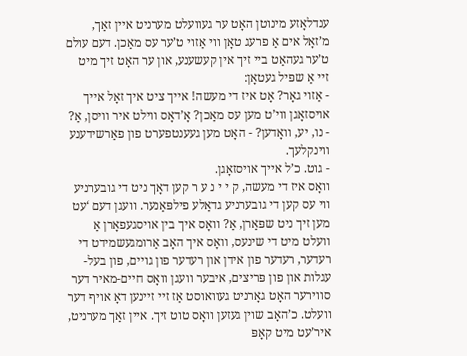ענדלאָזע מינוטן האָט ער געוועלט מערניט איין זאַך, מ’זאָל אים אַ פרעג טאָן ווי אַזוי ט’ער עס מאַכן. דעם עולם ט’ער געהאַט ביי זיך אין קעשענע, און ער האָט זיך מיט זיי אַ שפּיל געטאָן:
- אַזוי גאָר? אָט איז די מעשה! אייך ציט איך זאָל אייך אויסזאָגן ווי’ט מען עס מאַכן? אָ’דאָס ווילט איר וויסן, אַ?
- נו, יע, וואָדען? - האָט מען געענטפערט פון פאַרשידענע ווינקלעך.
- גוט. כ’ל אייך אויסזאָגן.
וואָס איז די מעשה, ק י י נ ע ר קען דאָך ניט די גובערניע ווי עס קען די גובערניע גדאַלע פילפּאַנער. וועגן דעם ‘עט מען זיך ניט שפּאַרן, אַ? וואָס איך בין אויסגעפאָרן אַ וועלט מיט די שינעס, וואָס איך האָב אַרומגעשמידט די רעדער, רעדער פון אידן און רעדער פון גויים, פון בעל-עגלות און פון פּריצים, איבער וועגן וואָס חיים-מאיר דער סווירער האָט גאָרניט געוואוסט אַז זיי זיינען דאָ אויף דער וועלט. כ’האָב שוין געזען וואָס טוט זיך. איין זאַך מערניט, איר’עט מיט קאָפּ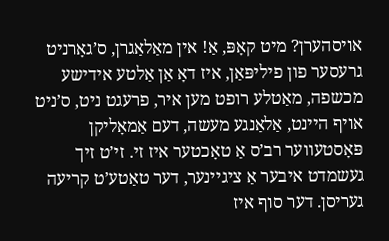אויסהערן? מיט קאָפּ, אַ! אין מאַלאַגרן, ס’גאָרניט גרעסער פון פיליפּאַן, איז דאָ אַן אַלטע אידישע מכשפה, מאַטלע רופט מען איר, פרעגט ניט, ס’ניט אויף היינט, אַלאַנגע מעשה, דעם אַמאָליקן פּאָסטעווער רב’ס אַ טאָכטער איז זי. זי’ט זיך געשמדט איבער אַ ציגיינער, דער טאַטע’ט קריעה געריסן. דער סוף איז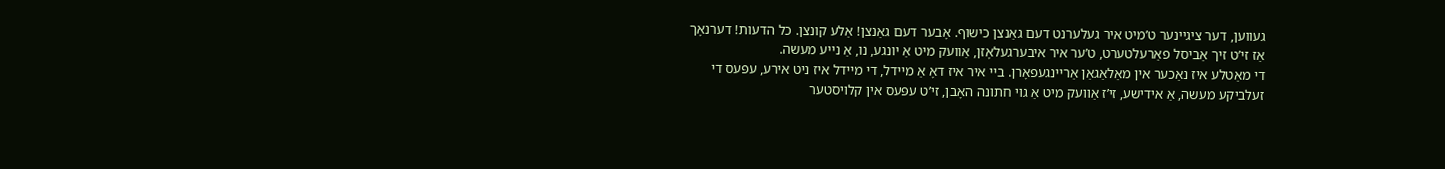געווען, דער ציגיינער ט’מיט איר געלערנט דעם גאַנצן כישוף. אָבער דעם גאַנצן! אַלע קונצן. כל הדעות! דערנאָך אַז זי’ט זיך אַביסל פאַרעלטערט, ט’ער איר איבערגעלאָזן, אַוועק מיט אַ יונגע, נו, אַ נייע מעשה.
די מאַטלע איז נאַכער אין מאַלאַגאַן אַריינגעפאָרן. ביי איר איז דאָ אַ מיידל, די מיידל איז ניט אירע, עפּעס די זעלביקע מעשה, אַ אידישע, זי’ז אַוועק מיט אַ גוי חתונה האָבן, זי’ט עפּעס אין קלויסטער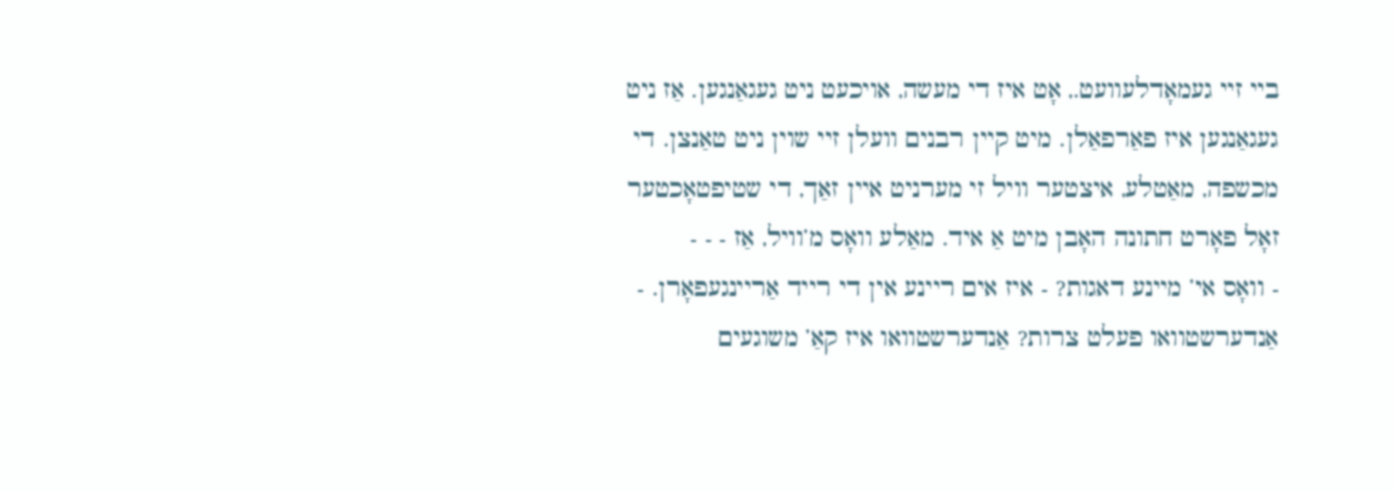ביי זיי געמאָדלעוועט., אָט איז די מעשה, אויכעט ניט געגאַנגען. אַז ניט געגאַנגען איז פאַרפאַלן. מיט קיין רבנים וועלן זיי שוין ניט טאַנצן. די מכשפה, מאַטלע, איצטער וויל זי מערניט איין זאַך, די שטיפטאָכטער זאָל פאָרט חתונה האָבן מיט אַ איד. מאַלע וואָס מ’וויל, אַז - - -
- וואָס אי’ מיינע דאגות? - איז אים ריינע אין די רייד אַריינגעפאָרן. - אַנדערשטוואו פעלט צרות? אַנדערשטוואו איז קאַ’ משוגעים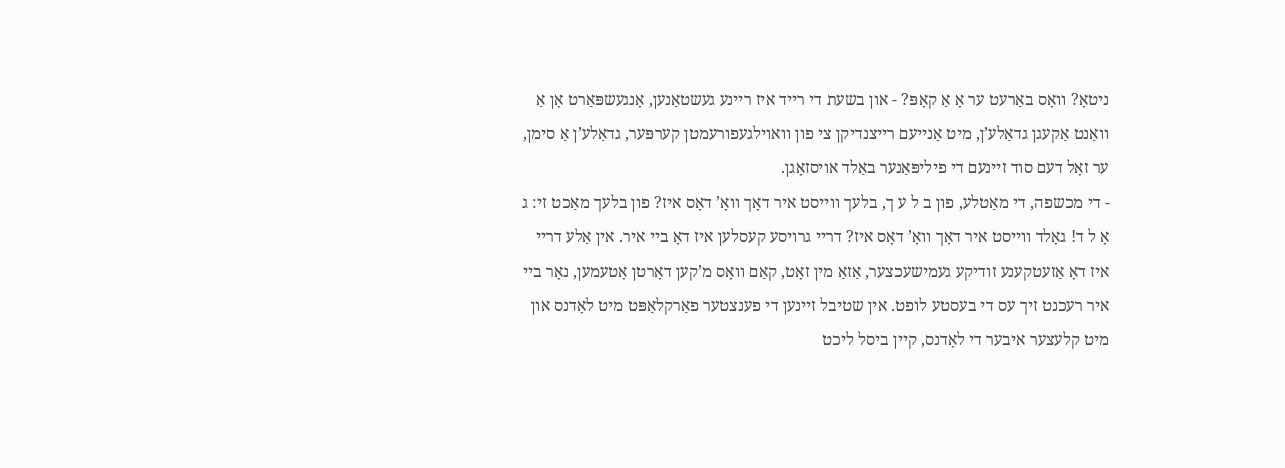ניטאָ? וואָס באַרעט ער אָ אַ קאָפּ? - און בשעת די רייד איז ריינע געשטאַנען, אָנגעשפּאַרט אָן אַ וואַנט אַקעגן גדאַלע’ן, מיט אַנייעם רייצנדיקן צי פון וואוילגעפורעמטן קערפּער, גדאַלע’ן אַ סימן, ער זאָל דעם סוד זיינעם די פיליפּאַנער באַלד אויסזאָגן.
- די מכשפה, די מאַטלע, פון ב ל ע ך, בלעך ווייסט איר דאָך וואָ’ דאָס איז? פון בלעך מאַכט זי: ג אָ ל ד! גאָלד ווייסט איר דאָך וואָ’ דאָס איז? דריי גרויסע קעסלען איז דאָ ביי איר. אין אַלע דריי איז דאָ אַזעטקענע זודיקע געמישעכצער, אַזאַ מין זאָט, קאַם וואָס מ’קען דאָרטן אָטעמען, נאָר ביי איר רעכנט זיך עס די בעסטע לופט. אין שטיבל זיינען די פענצטער פאַרקלאַפּט מיט לאָדנס און מיט קלעצער איבער די לאָדנס, קיין ביסל ליכט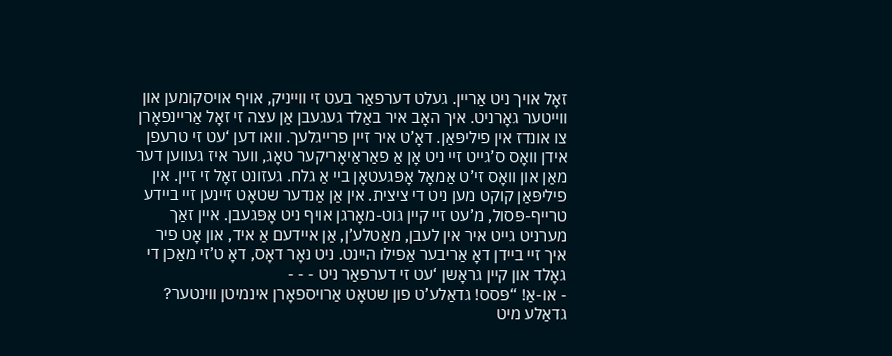זאָל אויך ניט אַריין. געלט דערפאַר בעט זי ווייניק, אויף אויסקומען און ווייטער גאָרניט. איך האָב איר באַלד געגעבן אַן עצה זי זאָל אַריינפאָרן צו אונדז אין פיליפּאַן. דאָ’ט איר זיין פרייגלעך. וואו דען ‘עט זי טרעפן אידן וואָס ס’גייט זיי ניט אָן אַ פאַראַיאָריקער טאָג, ווער איז געווען דער מאַן און וואָס זי’ט אַמאָל אָפּגעטאָן ביי אַ גלח. געזונט זאָל זי זיין. אין פיליפּאַן קוקט מען ניט די ציצית. אין אַן אַנדער שטאָט זיינען זיי ביידע טרייף-פּסול, מ’עט זיי קיין גוט-מאָרגן אויף ניט אָפּגעבן. איין זאַך מערניט גייט איר אין לעבן, מאַטלע’ן, אַן איידעם אַ איד, און אָט פיר איך זיי ביידן דאָ אַריבער אַפילו היינט. ניט נאָר דאָס, דאָ ט’זי מאַכן די גאָלד און קיין גראָשן ‘עט זי דערפאַר ניט - - -
- או-אַ! “פּסס! גדאַלע’ט פון שטאָט אַרויספאָרן אינמיטן ווינטער? גדאַלע מיט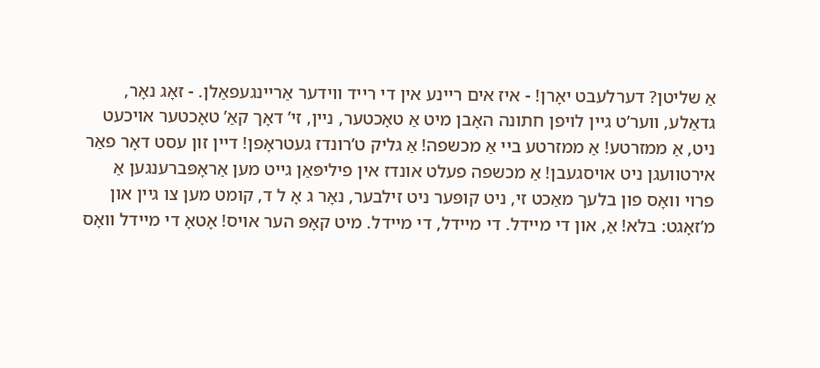אַ שליטן? דערלעבט יאָרן! - איז אים ריינע אין די רייד ווידער אַריינגעפאַלן. - זאָג נאָר, גדאַלע, ווער’ט גיין לויפן חתונה האָבן מיט אַ טאָכטער, ניין, זי’ דאָך קאַ’ טאָכטער אויכעט ניט, אַ ממזרטע! אַ ממזרטע ביי אַ מכשפה! אַ גליק ט’רונדז געטראָפן! דיין זון עסט דאָר פאַר אירטוועגן ניט אויסגעבן! אַ מכשפה פעלט אונדז אין פיליפּאַן גייט מען אַראָפּברענגען אַ פרוי וואָס פון בלעך מאַכט זי, ניט קופּער ניט זילבער, נאָר ג אָ ל ד, קומט מען צו גיין און מ’זאָגט: בלא! אַ, און די מיידל. די מיידל, די מיידל. מיט קאָפּ הער אויס! אָטאָ די מיידל וואָס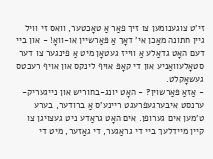זי’ט צוגענומען צו זיך פאַר אַ טאָכטער, וואס זי וויל גיין חתונה מאַכן אי’ דאָך אַ פּאַרשיין או-וואָ! - און ביי דעם האָט גדאַלע אַ ווייז געטאָן מיט אַ פינגער צו דער סטאָלעוואַניע און די קאָפּ אויף לינקס און אויף רעכטס געשאָקלט.
- אַזאַ פּאַרשוין? - האָט יונג-בחוריש און נייגעריק-ערנסט איבערגעפרעגט ריינע’ס אַ ברודער, בערע ט’מען אים גערופן. אים האָט גראַדע ניט געצויגן צו קיין מיידלעך ביי די גראַגער, די גאַזער, מיט די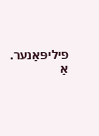פיליפּאַנער. אַ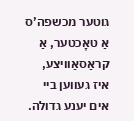גוטער מכשפה’ס אַ טאָכטער, אַ קראַסאַוויצע, איז געווען ביי אים יענע גדולה.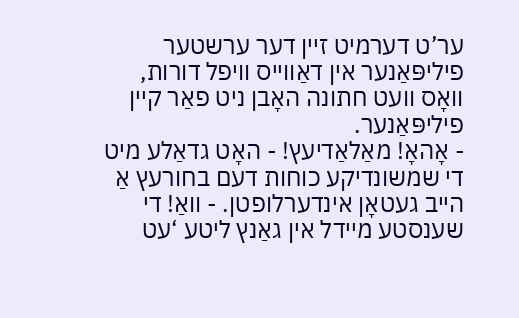ער’ט דערמיט זיין דער ערשטער פיליפּאַנער אין דאַווייס וויפל דורות, וואָס וועט חתונה האָבן ניט פאַר קיין פיליפּאַנער.
- אָהאָ! מאַלאַדיעץ! - האָט גדאַלע מיט די שמשונדיקע כוחות דעם בחורעץ אַ הייב געטאָן אינדערלופטן. - וואַ! די שענסטע מיידל אין גאַנץ ליטע ‘עט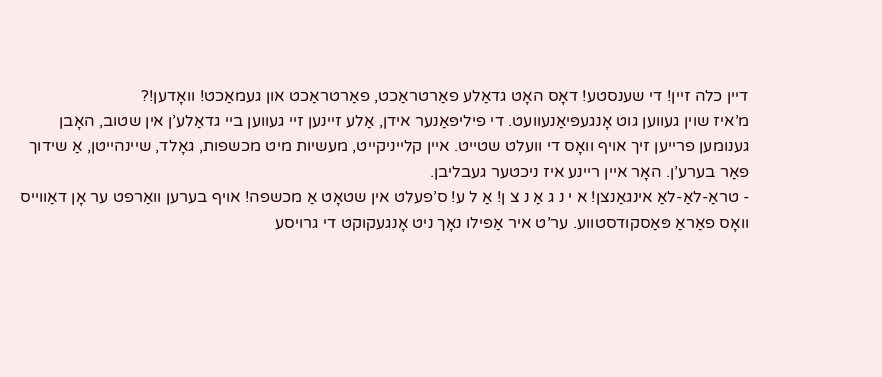דיין כלה זיין! די שענסטע! דאָס האָט גדאַלע פאַרטראַכט, פאַרטראַכט און געמאַכט! וואָדען!?
מ’איז שוין געווען גוט אָנגעפּיאַנעוועט. די פיליפּאַנער אידן, אַלע זיינען זיי געווען ביי גדאַלע’ן אין שטוב, האָבן גענומען פרייען זיך אויף וואָס די וועלט שטייט. איין קלייניקייט, מעשיות מיט מכשפות, גאָלד, שיינהייטן, אַ שידוך פאַר בערע’ן. האָר איין ריינע איז ניכטער געבליבן.
- טראַ-לאַ-לאַ אינגאַנצן! א י נ ג אַ נ צ ן! אַ ל ע! ס’פעלט אין שטאָט אַ מכשפה! אויף בערען וואַרפט ער אָן דאַווייס וואָס פאַראַ פּאַסקודסטווע. ער’ט איר אַפילו נאָך ניט אָנגעקוקט די גרויסע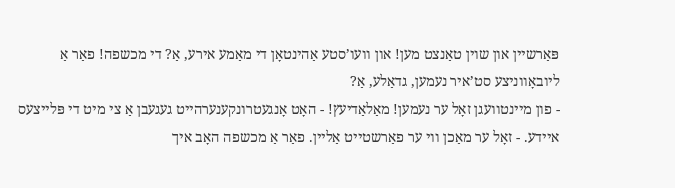פּאַרשיין און שוין טאַנצט מען! און וועו’סטע אַהינטאָן די מאַמע אירע, אַ? די מכשפה! פאַר אַ ליובאָווניצע סט’איר נעמען, גדאַלע, אַ?
- פון מיינטוועגן זאָל ער נעמען! מאַלאַדיעץ! - האָט אָנגעטרונקענערהייט געגעבן אַ צי מיט די פּלייצעס איידע. - זאָל ער מאַכן ווי ער פאַרשטייט אַליין. פאַר אַ מכשפה האָב איך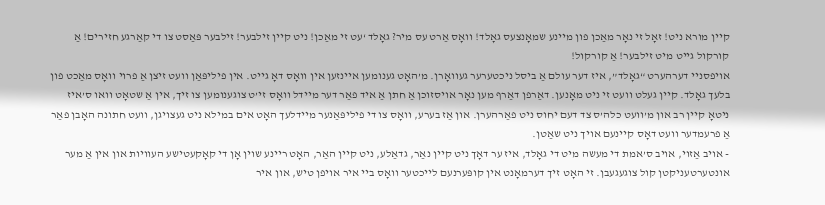קיין מורא ניט! זאָל זי נאָר מאַכן פון מיינע שמאָנצעס גאָלד! וואָס אַרט עס מיר? גאָלד ‘עט זי מאַכן! ניט קיין זילבער! זילבער פּאַסט צו די קאַרגע חזירים! אַ קורקול גייט מיט זילבער! אַ קורקול!
אויפסניי דערהערט “גאָלד”, איז דער עולם אַ ביסל ניכטערער געוואָרן. מ’האָט גענומען איינזען אין וואָס דאָ גייט. אין פיליפּאַן וועט זיצן אַ פרוי וואָס מאַכט פון בלעך גאָלד. קיין געלט וועט זי ניט מאָנען. דאַרפן דאַרף מען נאָר אויסזוכן אַ חתן אַ איד פאַר דער מיידל וואָס זי’ט צוגענומען צו זיך, אין אַ שטאָט וואו ס’איז ניטאָ קיין רב און מ’וועט כלה’ס צד דעם יחוס ניט פאַרהערן. און אַז בערע, וואָס צו די פיליפּאַנער מיידלעך האָט אים במילא ניט געצויגן, וועט חתונה האָבן פאַר אַ פרעמדער וועט דאָס קיינעם אויך ניט שאַטן.
- אויב אַזוי, אויב ס’אמת די מעשה מיט די גאָלד, איז ער דאָך ניט קיין נאַר, גדאַלע, ניט קיין האַר, האָט ריינע שוין אָן די קאָקעטישע העוויות און אין אַ מער אונטערטעניקטן קול צוגעגעבן. זי האָט זיך דערמאָנט אין קופּערנעם לייכטער וואָס ביי איר אויפן טיש, און איר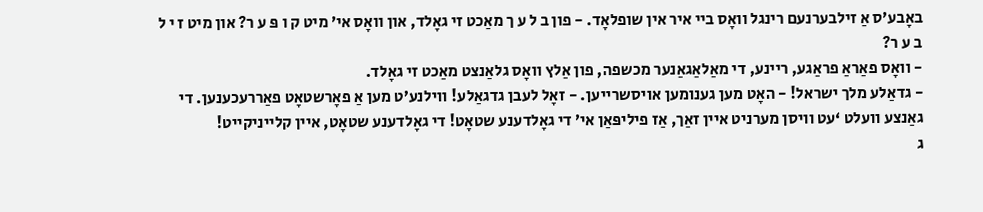באָבע’ס אַ זילבערנעם רינגל וואָס ביי איר אין שופלאָד. - פון ב ל ע ך מאַכט זי גאָלד, און וואָס אי’ מיט ק ו פּ ע ר? און מיט ז י ל ב ע ר?
- וואָס פאַראַ פראַגע, ריינע, די מאַלאַגאַנער מכשפה, פון אַלץ וואָס גלאַנצט מאַכט זי גאָלד.
- גדאַלע מלך ישראל! - האָט מען גענומען אויסשרייען. - זאָל לעבן גדגאַלע! ווילנע’ט מען אַ פאָרשטאָט פאַררעכענען. די גאַנצע וועלט ‘עט וויסן מערניט איין זאַך, אַז פיליפּאַן אי’ די גאָלדענע שטאָט! די גאָלדענע שטאָט, איין קלייניקייט!
ג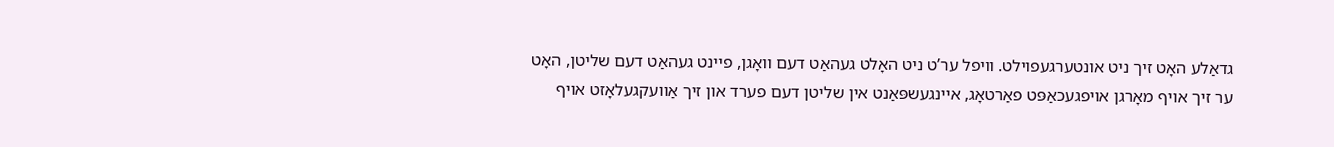גדאַלע האָט זיך ניט אונטערגעפוילט. וויפל ער’ט ניט האָלט געהאַט דעם וואָגן, פיינט געהאַט דעם שליטן, האָט ער זיך אויף מאָרגן אויפגעכאַפּט פאַרטאָג, איינגעשפּאַנט אין שליטן דעם פערד און זיך אַוועקגעלאָזט אויף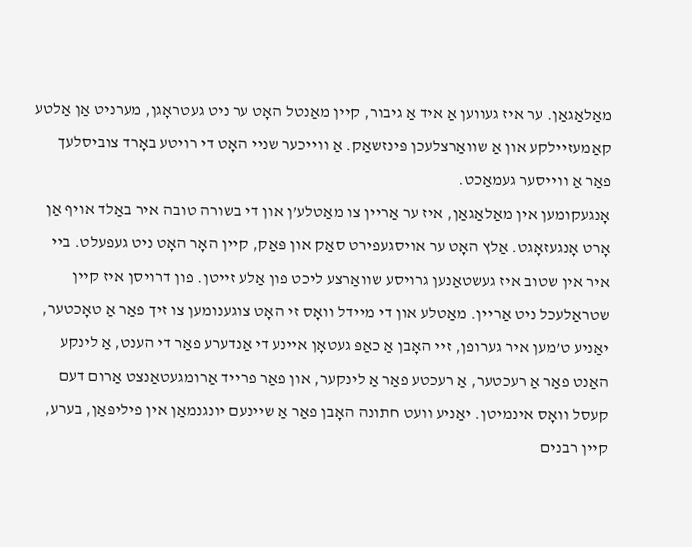מאַלאַגאַן. ער איז געווען אַ איד אַ גיבור, קיין מאַנטל האָט ער ניט געטראָגן, מערניט אַן אַלטע קאַמעזיילקע און אַ שוואַרצלעכן פּינזשאַק. אַ ווייכער שניי האָט די רויטע באָרד צוביסלעך פאַר אַ ווייסער געמאַכט.
אָנגעקומען אין מאַלאַגאַן, איז ער אַריין צו מאַטלע’ן און די בשורה טובה איר באַלד אויף אַן אָרט אָנגעזאָגט. אַלץ האָט ער אויסגעפירט סאַק און פּאַק, קיין האָר האָט ניט געפעלט. ביי איר אין שטוב איז געשטאַנען גרויסע שוואַרצע ליכט פון אַלע זייטן. פון דרויסן איז קיין שטראַלעכל ניט אַריין. מאַטלע און די מיידל וואָס זי האָט צוגענומען צו זיך פאַר אַ טאָכטער, יאַניע ט’מען איר גערופן, זיי האָבן אַ כאַפּ געטאָן איינע די אַנדערע פאַר די הענט, אַ לינקע האַנט פאַר אַ רעכטער, אַ רעכטע פאַר אַ לינקער, און פאַר פרייד אַרומגעטאַנצט אַרום דעם קעסל וואָס אינמיטן. יאַניע וועט חתונה האָבן פאַר אַ שיינעם יונגנמאַן אין פיליפּאַן, בערע, קיין רבנים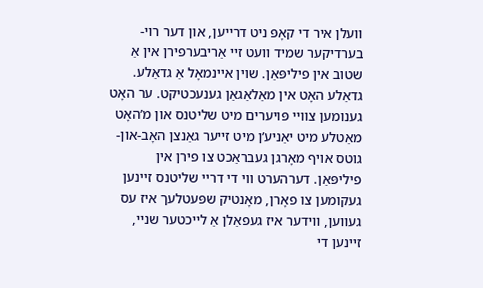וועלן איר די קאָפּ ניט דרייען, און דער רוי-בערדיקער שמיד וועט זיי אַריבערפירן אין אַ שטוב אין פיליפּאַן. שוין איינמאָל אַ גדאַלע.
גדאַלע האָט אין מאַלאַגאַן גענעכטיקט. ער האָט גענומען צוויי פּויערים מיט שליטנס און מ’האָט מאַטלע מיט יאַניע’ן מיט זייער גאַנצן האָב-און-גוטס אויף מאָרגן געבראַכט צו פירן אין פיליפּאַן. דערהערט ווי די דריי שליטנס זיינען געקומען צו פאָרן, מאָנטיק שפּעטלעך איז עס געווען, ווידער איז געפאַלן אַ לייכטער שניי, זיינען די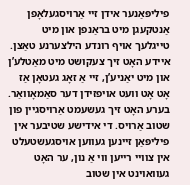פיליפּאַנער אידן זיי אַרויסגעלאָפן אַנטקעגן מיט בראַנפן און מיט טייגלעך אויף רונדע הילצערנע טאַצן. איידע האָט זיך צעקושט מיט מאַטלע’ן און מיט יאַניע’ן, זיי אַ זאָג געטאָן אַז אָט אָט וועט אויפזידן דער סאַמאָוואַר. בערע האָט זיך געשעמט אַרויסגיין פון שטוב אַרויס. די אידישע שטיבער אין פיליפּאַן זיינען געווען אויסגעשטעלט אין צוויי רייען ווי אַ נון, ער האָט געוואוינט אין שטוב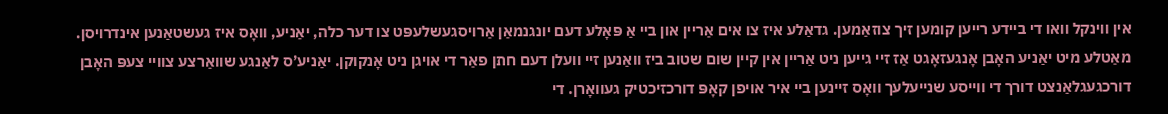אין ווינקל וואו די ביידע רייען קומען זיך צוזאַמען. גדאַלע איז צו אים אַריין און ביי אַ פּאָלע דעם יונגנמאַן אַרויסגעשלעפּט צו דער כלה, יאַניע, וואָס איז געשטאַנען אינדרויסן. מאַטלע מיט יאַניע האָבן אָנגעזאָגט אַז זיי גייען ניט אַריין אין קיין שום שטוב ביז וואַנען זיי וועלן דעם חתן פאַר די אויגן ניט אָנקוקן. יאַניע’ס לאַנגע שוואַרצע צוויי צעפּ האָבן דורכגעגלאַנצט דורך די ווייסע שנייעלעך וואָס זיינען ביי איר אויפן קאָפּ דורכזיכטיק געוואָרן. די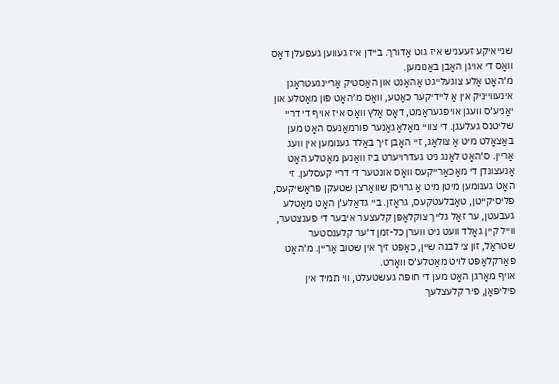שנייאיקע זעעניש איז גוט אַדורך. ביידן איז געווען געפעלן דאָס וואָס די אויגן האָבן באַנומען.
מ’האָט אַלע צוגעלייגט אַהאַנט און האַסטיק אַריינגעטראָגן אינעווייניק אין אַ ליידיקער כאַטע, וואָס מ’האָט פון מאַטלע און יאַניע’ס וועגן אויפגעראַמט, דאָס אַלץ וואָס איז אויף די דריי שליטנס געלעגן. די צוויי מאַלאַגאַנער פורמאַנעס האָט מען באַצאָלט מיט אַ צולאָג, זיי האָבן זיך באַלד גענומען אין וועג אַריין. ס’האָט לאַנג ניט געדרויערט ביז וואַנען מאַטלע האָט אָנעצונדן די מאַכאַרייקעס וואָס אונטער די דריי קעסלען. זי האָט גענומען מיטן מיט אַ גרויסן שוואַרצן שטעקן פּראָשיקעס, פליסיקייטן, טאַבלעטקעס, גראָזן. ביי גדאַלע’ן האָט מאַטלע געבעטן, ער זאָל גלייך צוקלאַפּן קלעצער איבער די פענצטער, ווייל קיין גאָלד וועט ניט ווערן כל-זמן ד’ער קלענסטער שטראַל, זון צי לבנה שיין, כאַפּט זיך אין שטוב אַריין. מ’האָט פאַרקלאַפּט לויט מאַטלע’ס וואָרט.
אויף מאָרגן האָט מען די חופּה געשטעלט, ווי תמיד אין פיליפּאַן, פיר קלעצלעך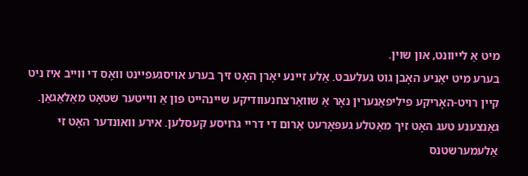מיט אַ לייוונט, און שוין.
בערע מיט יאַניע האָבן גוט געלעבט. אַלע זיינע יאָרן האָט זיך בערע אויסגעפיינט וואָס די ווייב איז ניט קיין רויט-האָריקע פיליפּאַנערין נאָר אַ שוואַרצחנעוודיקע שיינהייט פון אַ ווייטער שטאָט מאַלאַגאַן.
גאַנצענע טעג האָט זיך מאַטלע געפּאָרעט אַרום די דריי גרויסע קעסלען. אירע וואונדער האָט זי אַלעמערשטנס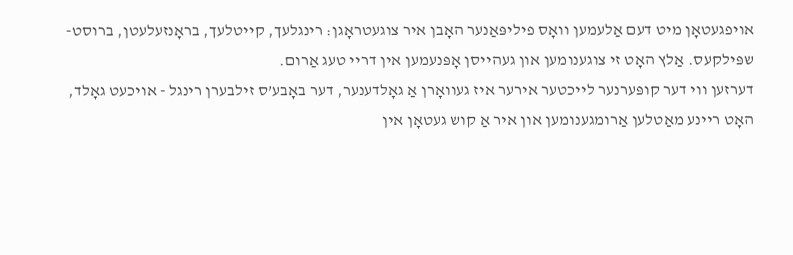אויפגעטאָן מיט דעם אַלעמען וואָס פיליפּאַנער האָבן איר צוגעטראָגן: רינגלעך, קייטלעך, בראָנזעלעטן, ברוסט-שפּילקעס. אַלץ האָט זי צוגענומען און געהייסן אָפּנעמען אין דריי טעג אַרום.
דערזען ווי דער קופּערנער לייכטער אירער איז געוואָרן אַ גאָלדענער, דער באָבע’ס זילבערן רינגל - אויכעט גאָלד, האָט ריינע מאַטלען אַרומגענומען און איר אַ קוש געטאָן אין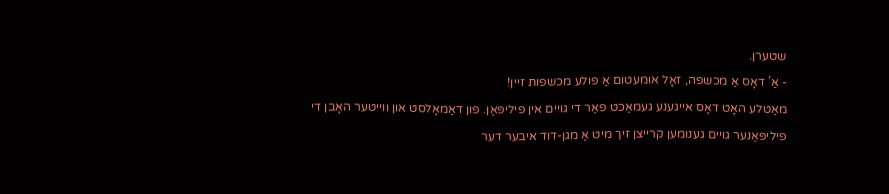שטערן.
- אַ’ דאָס אַ מכשפה, זאָל אומעטום אַ פולע מכשפות זיין!
מאַטלע האָט דאָס אייגענע געמאַכט פאַר די גויים אין פיליפּאַן. פון דאַמאָלסט און ווייטער האָבן די פיליפּאַנער גויים גענומען קרייצן זיך מיט אַ מגן-דוד איבער דער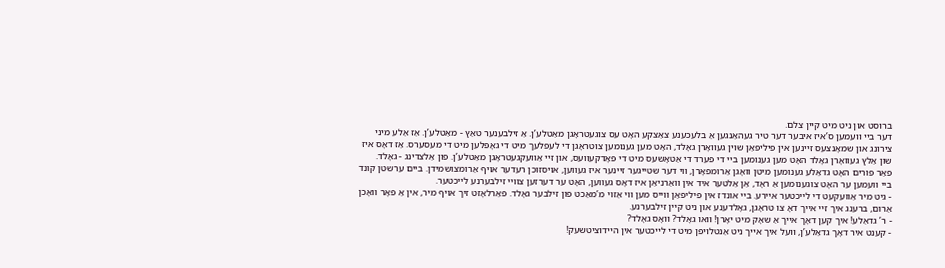ברוסט און ניט מיט קיין צלם.
דער ביי וועמען ס’איז איבער דער טיר געהאַנגען אַ בלעכענע צאַצקע האָט עס צוגעטראָגן מאַטלע’ן. אַ זילבענער טאַץ - מאַטלע’ן. אַז אַלע מיני צירונג און שמאָנצעס זיינען אין פיליפּאַן שוין געוואָרן גאָלד, האָט מען גענומען צוטראָגן די לעפלעך מיט די גאָפּלען מיט די מעסערס. אַז דאָס איז שון אַלץ געוואָרן גאָלד האָט מען גענומען ביי די פערד די אַטאָשעס מיט די פּאָדקעוועס, און זיי אַוועקגעטראָגן מאַטלע’ן. פון אַלצדינג - גאָלד.
פאַר פּורים האָט גדאַלע גענומען מיטן וואָגן אַרומפאָרן, ווי דער שטייגער זיינער איז געווען, אויסזוכן רעדער אויף אַרומצושמידן. ביים ערשטן קונד ביי וועמען ער האָט צוגענומען אַ ראָד, אַן אַלטער איד אין וואַרניאַן איז דאָס געווען, האָט ער דערזען צוויי זילבערנע לייכטער.
- גיט מיר אַוועקעט די לייכטער איירע. ביי אונדז אין פיליפּאַן ווייס מען ווי אַזוי מ’מאַכט פון זילבער גאָלד. פאַרלאָזט זיך אויף מיר, אין אַ פּאָר וואָכן אַרום, ברענג איך זיי אייך דאָ צו טראָגן, גאָלדענע און ניט קיין זילבערנע.
- ר’ גדאַלע! איך קען דאָך אייך אַ שאָק מיט יאָרן! וואו גאָלד? וואָס גאָלד?
- קענט איר דאָך גדאַלע’ן, וועל איך אייך ניט אַנטלויפן מיט די לייכטער אין היידוציטשעק!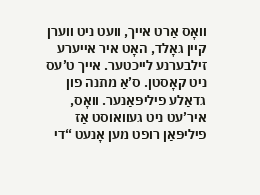וואָס אַרט אייך, וועט ניט ווערן קיין גאָלד, האָט איר אייערע זילבערנע לייכטער. אייך ט’עס ניט קאָסטן. ס’אַ מתנה פון גדאַלע פיליפּאַנער. וואָס, איר’עט ניט געוואוסט אַז פיליפּאַן רופט מען אָנעט “די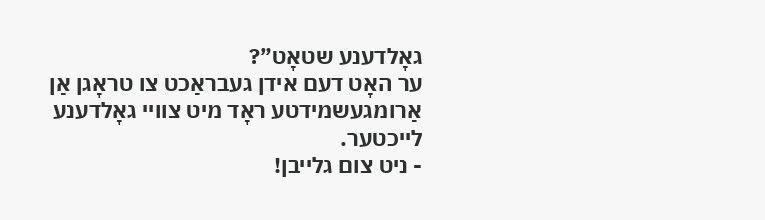גאָלדענע שטאָט”?
ער האָט דעם אידן געבראַכט צו טראָגן אַן אַרומגעשמידטע ראָד מיט צוויי גאָלדענע לייכטער.
- ניט צום גלייבן!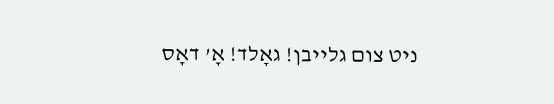ניט צום גלייבן! גאָלד! אָ’ דאָס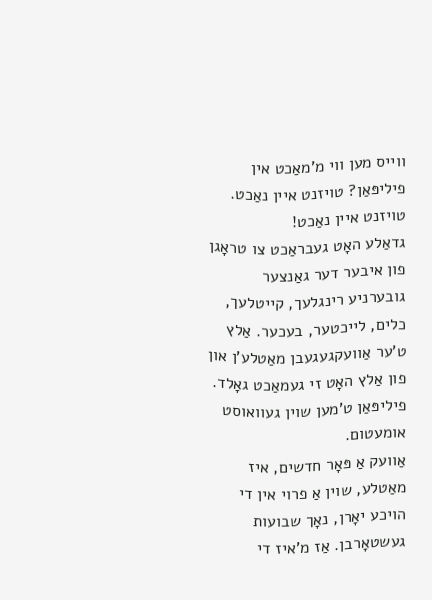ווייס מען ווי מ’מאַכט אין פיליפּאַן? טויזנט איין נאַכט. טויזנט איין נאַכט!
גדאַלע האָט געבראַכט צו טראָגן פון איבער דער גאַנצער גובערניע רינגלעך, קייטלעך, כלים, לייכטער, בעכער. אַלץ ט’ער אַוועקגעגעבן מאַטלע’ן און פון אַלץ האָט זי געמאַכט גאָלד. פיליפּאַן ט’מען שוין געוואוסט אומעטום.
אַוועק אַ פּאָר חדשים, איז מאַטלע, שוין אַ פרוי אין די הויכע יאָרן, נאָך שבועות געשטאָרבן. אַז מ’איז די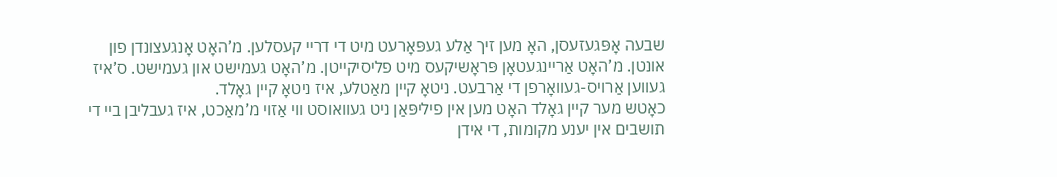שבעה אָפּגעזעסן, האָ מען זיך אַלע געפּאָרעט מיט די דריי קעסלען. מ’האָט אָנגעצונדן פון אונטן. מ’האָט אַריינגעטאָן פּראָשיקעס מיט פליסיקייטן. מ’האָט געמישט און געמישט. ס’איז געווען אַרויס-געוואָרפן די אַרבעט. ניטאָ קיין מאַטלע, איז ניטאָ קיין גאָלד.
כאָטש מער קיין גאָלד האָט מען אין פיליפּאַן ניט געוואוסט ווי אַזוי מ’מאַכט, איז געבליבן ביי די תושבים אין יענע מקומות, די אידן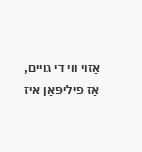אַזוי ווי די גויים, אַז פיליפּאַן איז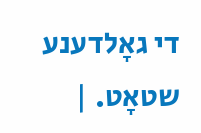די גאָלדענע שטאָט. |